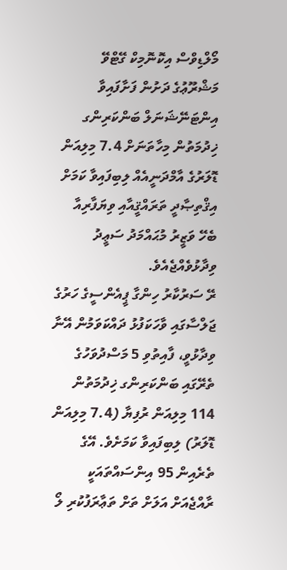މޯލްޑިވްސް އިކޮނޮމިކް ގޭޓްވޭ މަޝްރޫޢުގެ ދަށުން ފަށާފައިވާ އިންޓަނޭޝަނަލް ބަންކަރިންގ ޚިދުމަތުން މިހާތަނަށް 7.4 މިލިއަން ޑޮލަރުގެ އާމްދަނީއެއް ލިބިފައިވާ ކަމަށް އިޤްތިޞާދީ ތަރައްޤީއާއި ވިޔަފާރިއާ ބެހޭ ވަޒީރު މުޙައްމަދު ސަޢީދު ވިދާޅުވެއްޖެއެވެ.
ރޭ ސަރުކާރު ހިންގާ ޕީއެންސީގެ ހަރުގެ ޖަލްސާގައި ވާހަކަފުޅު ދައްކަވަމުން އޭނާ ވިދާޅުވީ، ފާއިތުވި 5 މަސްދުވަހުގެ ތެރޭގައި ބަންކަރިންގ ޚިދުމަތުން 114 މިލިއަން ރުފިޔާ (7.4 މިލިއަން ޑޮލަރު) ލިބިފައިވާ ކަމަށެވެ. އޭގެ ތެރެއިން 95 އިންސައްތައަކީ ރާއްޖެއަށް އަލަށް ތަށް ތަޢާރަފުކުރި ލޯ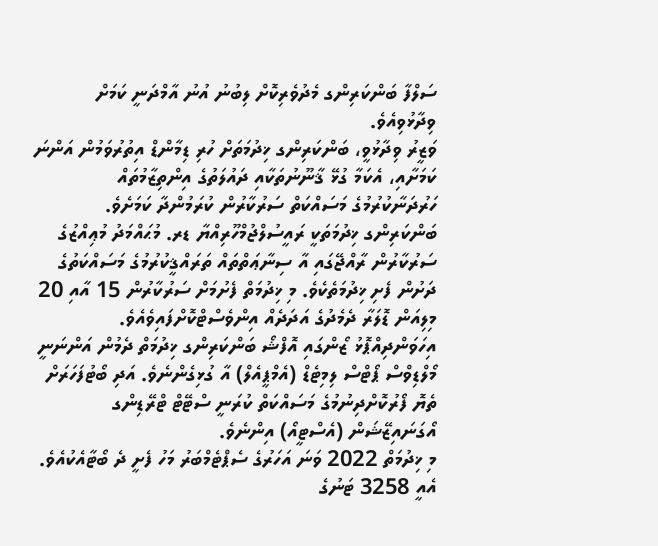ސަލްފާ ބަންކަރިންގ މެދުވެރިކޮށް ލިބުނު އުނު އާމްދަނީ ކަމަށް ވިދާޅުވިއެވެ.
ވަޒީރު ވިދާޅުވީ، ބަންކަރިންގ ޚިދުމަތަށް ހުރި ޑިމާންޑް އިތުރުވަމުން އަންނަ ކަމަށާއި، އެކަމާ ގުޅޭ ޤާނޫނުތަކާއި ދައުލަތުގެ އިންތިޒާމުތައް ހަރުދަނާކުރުމުގެ މަސައްކަތް ސަރުކާރުން ކުރަމުންދާ ކަމަށެވެ.
ބަންކަރިންގ ޚިދުމަތަކީ ރައީސުލްޖުމްހޫރިއްޔާ ޑރ. މުޙައްމަދު މުޢިއްޒުގެ ސަރުކާރުން ރާއްޖޭގައި އާ ސިނާޢަތްތައް ތަރައްޤީކުރުމުގެ މަސައްކަތުގެ ދަށުން ފެށި ޚިދުމަތެކެވެ. މި ޚިދުމަތް ފެށުމަށް ސަރުކާރުން 15 އާއި 20 މިލިއަން ޑޮލަރާ ދެމެދުގެ އަދަދެއް އިންވެސްޓްކޮށްފައިވެއެވެ.
އިހަވަންދިއްޕޮޅު ޒޯންގައި އޮފްޝޯ ބަންކަރިންގ ޚިދުމަތް ދެމުން އަންނަނީ މޯލްޑިވްސް ޕޯޓްސް ލިމިޓެޑް (އެމްޕީއެލް) އާ ގުޅިގެންނެވެ. އަދި ބޯޓުފަހަރަށް ތެޔޮ ފޯރުކޮށްދިނުމުގެ މަސައްކަތް ކުރަނީ ސްޓޭޓް ޓްރޭޑިންގ އޯގަނައިޒޭޝަން (އެސްޓީއޯ) އިންނެވެ.
މި ޚިދުމަތް 2022 ވަނަ އަހަރުގެ ސެޕްޓެމްބަރު މަހު ފެށީ ދެ ބޯޓާއެކުއެވެ. އެއީ 3258 ޓަނުގެ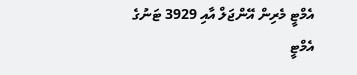އެމްޓީ މެރިން އޭންޖަލް އާއި 3929 ޓަނުގެ އެމްޓީ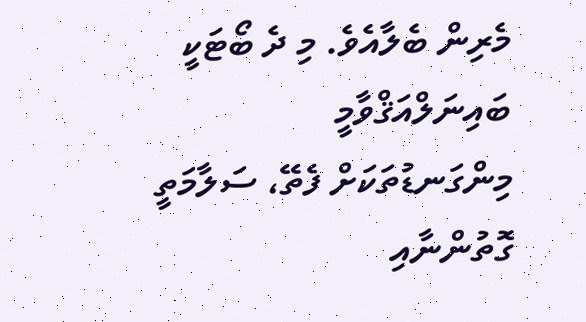މެރިން ބެލާއެވެ. މި ދެ ބޯޓަކީ ބައިނަލްއަޤްވާމީ މިންގަނޑުތަކަށް ފެތޭ، ސަލާމަތީ ގޮތުންނާއި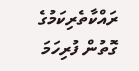ރައްކާތެރިކަމުގެ ގޮތުން ފުރިހަމަ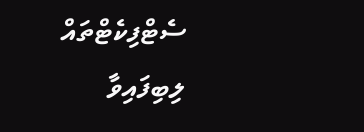ސެޓްފިކެޓްތައް ލިބިފައިވާ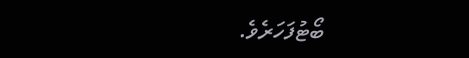ބޯޓުފަހަރެވެ.